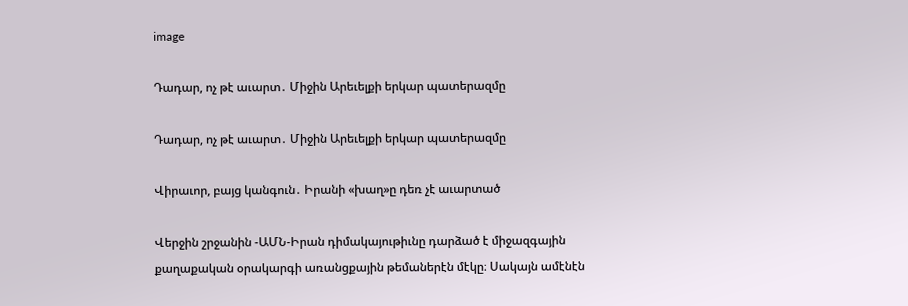image

Դադար, ոչ թէ աւարտ․ Միջին Արեւելքի երկար պատերազմը

Դադար, ոչ թէ աւարտ․ Միջին Արեւելքի երկար պատերազմը

Վիրաւոր, բայց կանգուն․ Իրանի «խաղ»ը դեռ չէ աւարտած

Վերջին շրջանին -ԱՄՆ-Իրան դիմակայութիւնը դարձած է միջազգային քաղաքական օրակարգի առանցքային թեմաներէն մէկը։ Սակայն ամէնէն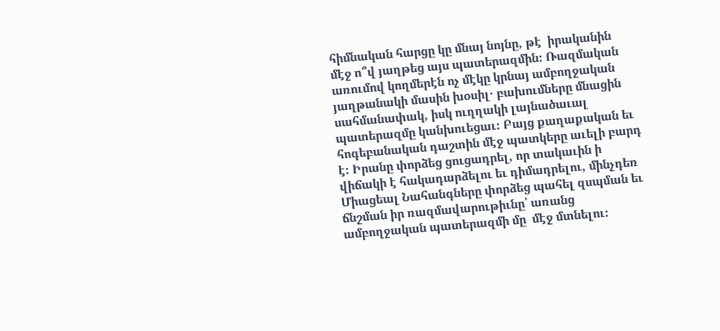հիմնական հարցը կը մնայ նոյնը, թէ  իրականին մէջ ո՞վ յաղթեց այս պատերազմին։ Ռազմական առումով կողմերէն ոչ մէկը կրնայ ամբողջական յաղթանակի մասին խօսիլ․ բախումները մնացին սահմանափակ, իսկ ուղղակի լայնածաւալ պատերազմը կանխուեցաւ։ Բայց քաղաքական եւ հոգեբանական դաշտին մէջ պատկերը աւելի բարդ է։ Իրանը փորձեց ցուցադրել, որ տակաւին ի վիճակի է հակադարձելու եւ դիմադրելու, մինչդեռ Միացեալ Նահանգները փորձեց պահել զսպման եւ ճնշման իր ռազմավարութիւնը՝ առանց ամբողջական պատերազմի մը  մէջ մտնելու։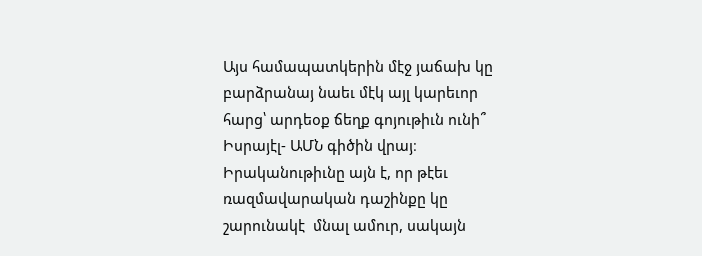Այս համապատկերին մէջ յաճախ կը բարձրանայ նաեւ մէկ այլ կարեւոր հարց՝ արդեօք ճեղք գոյութիւն ունի՞ Իսրայէլ- ԱՄՆ գիծին վրայ։ Իրականութիւնը այն է, որ թէեւ ռազմավարական դաշինքը կը շարունակէ  մնալ ամուր, սակայն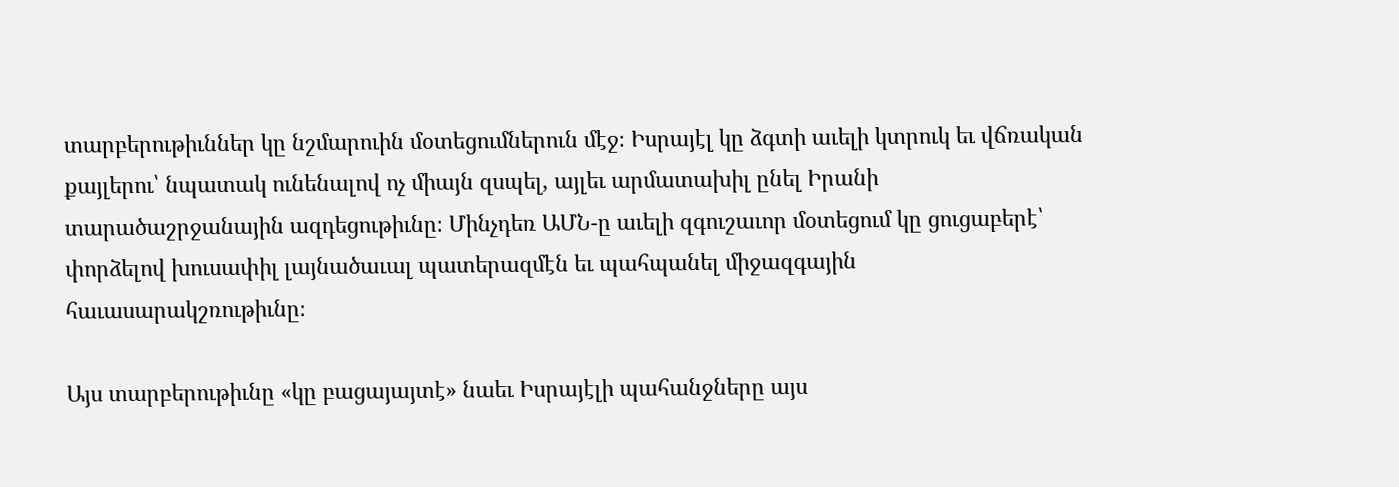տարբերութիւններ կը նշմարուին մօտեցումներուն մէջ։ Իսրայէլ կը ձգտի աւելի կտրուկ եւ վճռական քայլերու՝ նպատակ ունենալով ոչ միայն զսպել, այլեւ արմատախիլ ընել Իրանի տարածաշրջանային ազդեցութիւնը։ Մինչդեռ ԱՄՆ-ը աւելի զգուշաւոր մօտեցում կը ցուցաբերէ՝ փորձելով խուսափիլ լայնածաւալ պատերազմէն եւ պահպանել միջազգային հաւասարակշռութիւնը։

Այս տարբերութիւնը «կը բացայայտէ» նաեւ Իսրայէլի պահանջները այս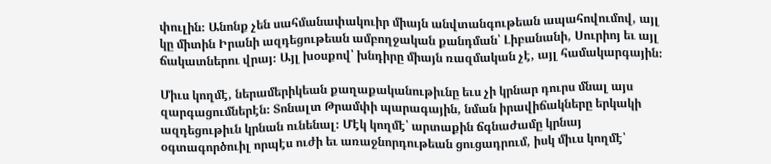փուլին։ Անոնք չեն սահմանափակուիր միայն անվտանգութեան ապահովումով, այլ կը միտին Իրանի ազդեցութեան ամբողջական քանդման՝ Լիբանանի, Սուրիոյ եւ այլ ճակատներու վրայ։ Այլ խօսքով՝ խնդիրը միայն ռազմական չէ, այլ համակարգային։

Միւս կողմէ, ներամերիկեան քաղաքականութիւնը եւս չի կրնար դուրս մնալ այս զարգացումներէն։ Տոնալտ Թրամփի պարագային, նման իրավիճակները երկակի ազդեցութիւն կրնան ունենալ։ Մէկ կողմէ՝ արտաքին ճգնաժամը կրնայ օգտագործուիլ որպէս ուժի եւ առաջնորդութեան ցուցադրում, իսկ միւս կողմէ՝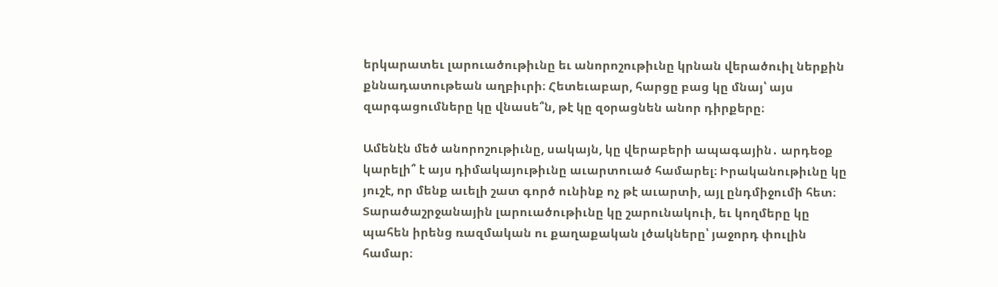երկարատեւ լարուածութիւնը եւ անորոշութիւնը կրնան վերածուիլ ներքին քննադատութեան աղբիւրի։ Հետեւաբար, հարցը բաց կը մնայ՝ այս զարգացումները կը վնասե՞ն, թէ կը զօրացնեն անոր դիրքերը։

Ամենէն մեծ անորոշութիւնը, սակայն, կը վերաբերի ապագային․ արդեօք կարելի՞ է այս դիմակայութիւնը աւարտուած համարել։ Իրականութիւնը կը յուշէ, որ մենք աւելի շատ գործ ունինք ոչ թէ աւարտի, այլ ընդմիջումի հետ։ Տարածաշրջանային լարուածութիւնը կը շարունակուի, եւ կողմերը կը պահեն իրենց ռազմական ու քաղաքական լծակները՝ յաջորդ փուլին համար։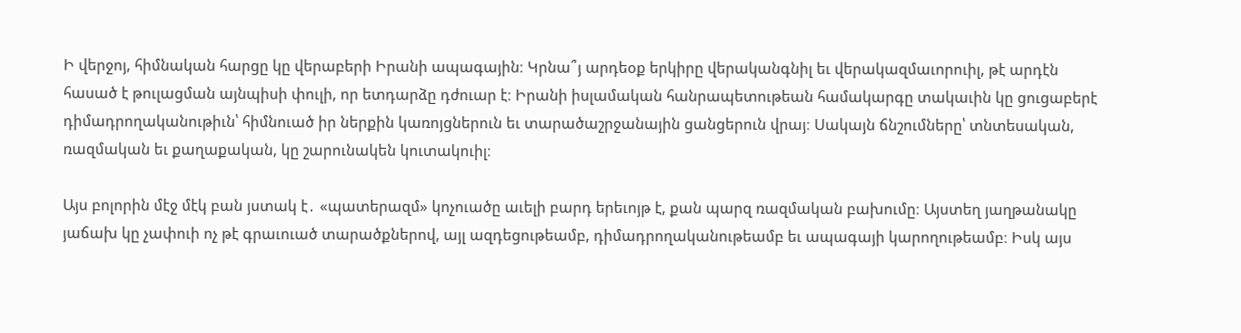Ի վերջոյ, հիմնական հարցը կը վերաբերի Իրանի ապագային։ Կրնա՞յ արդեօք երկիրը վերականգնիլ եւ վերակազմաւորուիլ, թէ արդէն հասած է թուլացման այնպիսի փուլի, որ ետդարձը դժուար է։ Իրանի իսլամական հանրապետութեան համակարգը տակաւին կը ցուցաբերէ դիմադրողականութիւն՝ հիմնուած իր ներքին կառոյցներուն եւ տարածաշրջանային ցանցերուն վրայ։ Սակայն ճնշումները՝ տնտեսական, ռազմական եւ քաղաքական, կը շարունակեն կուտակուիլ։

Այս բոլորին մէջ մէկ բան յստակ է․ «պատերազմ» կոչուածը աւելի բարդ երեւոյթ է, քան պարզ ռազմական բախումը։ Այստեղ յաղթանակը յաճախ կը չափուի ոչ թէ գրաւուած տարածքներով, այլ ազդեցութեամբ, դիմադրողականութեամբ եւ ապագայի կարողութեամբ։ Իսկ այս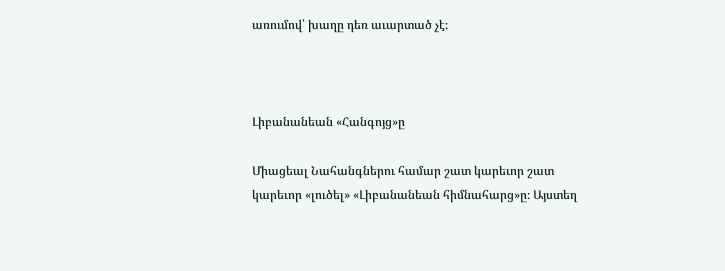առումով՝ խաղը դեռ աւարտած չէ։



Լիբանանեան «Հանգոյց»ը

Միացեալ Նահանգներու համար շատ կարեւոր շատ կարեւոր «լուծել» «Լիբանանեան հիմնահարց»ը։ Այստեղ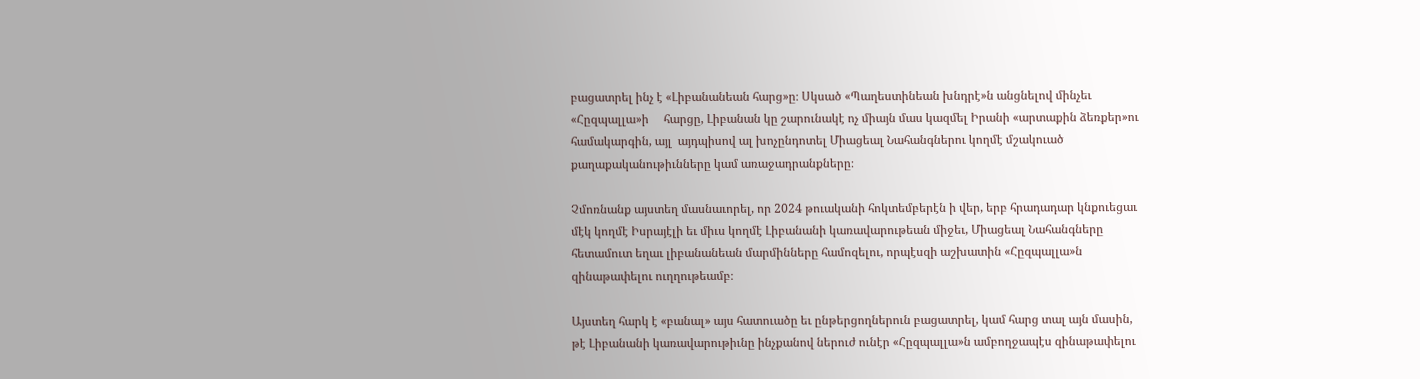բացատրել ինչ է «Լիբանանեան հարց»ը։ Սկսած «Պաղեստինեան խնդրէ»ն անցնելով մինչեւ «Հըզպալլա»ի     հարցը, Լիբանան կը շարունակէ ոչ միայն մաս կազմել Իրանի «արտաքին ձեռքեր»ու համակարգին, այլ  այդպիսով ալ խոչընդոտել Միացեալ Նահանգներու կողմէ մշակուած քաղաքականութիւնները կամ առաջադրանքները։

Չմոռնանք այստեղ մասնաւորել, որ 2024 թուականի հոկտեմբերէն ի վեր, երբ հրադադար կնքուեցաւ մէկ կողմէ Իսրայէլի եւ միւս կողմէ Լիբանանի կառավարութեան միջեւ, Միացեալ Նահանգները հետամուտ եղաւ լիբանանեան մարմինները համոզելու, որպէսզի աշխատին «Հըզպալլա»ն զինաթափելու ուղղութեամբ։

Այստեղ հարկ է «բանալ» այս հատուածը եւ ընթերցողներուն բացատրել, կամ հարց տալ այն մասին, թէ Լիբանանի կառավարութիւնը ինչքանով ներուժ ունէր «Հըզպալլա»ն ամբողջապէս զինաթափելու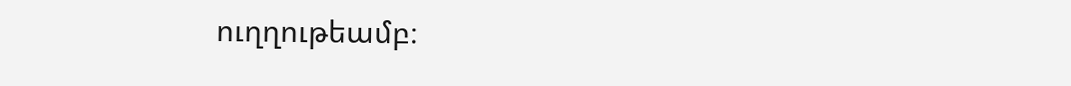ուղղութեամբ։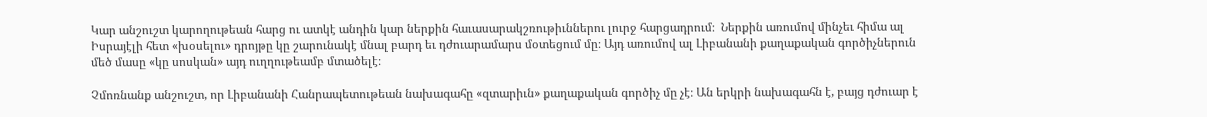Կար անշուշտ կարողութեան հարց ու ատկէ անդին կար ներքին հաւասարակշռութիւններու լուրջ հարցադրում։  Ներքին առումով մինչեւ հիմա ալ Իսրայէլի հետ «խօսելու» դրոյթը կը շարունակէ մնալ բարդ եւ դժուարամարս մօտեցում մը։ Այդ առումով ալ Լիբանանի քաղաքական գործիչներուն մեծ մասը «կը սոսկան» այդ ուղղութեամբ մտածելէ։

Չմոռնանք անշուշտ, որ Լիբանանի Հանրապետութեան նախագահը «զտարիւն» քաղաքական գործիչ մը չէ։ Ան երկրի նախագահն է, բայց դժուար է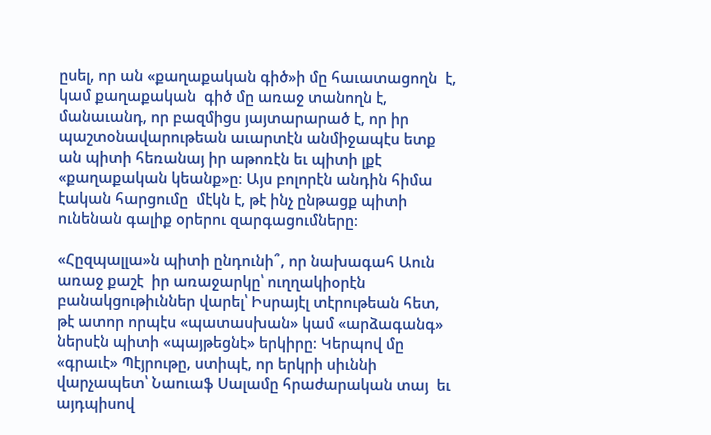ըսել, որ ան «քաղաքական գիծ»ի մը հաւատացողն  է, կամ քաղաքական  գիծ մը առաջ տանողն է, մանաւանդ, որ բազմիցս յայտարարած է, որ իր պաշտօնավարութեան աւարտէն անմիջապէս ետք ան պիտի հեռանայ իր աթոռէն եւ պիտի լքէ «քաղաքական կեանք»ը։ Այս բոլորէն անդին հիմա էական հարցումը  մէկն է, թէ ինչ ընթացք պիտի ունենան գալիք օրերու զարգացումները։

«Հըզպալլա»ն պիտի ընդունի՞, որ նախագահ Աուն առաջ քաշէ  իր առաջարկը՝ ուղղակիօրէն բանակցութիւններ վարել՝ Իսրայէլ տէրութեան հետ, թէ ատոր որպէս «պատասխան» կամ «արձագանգ» ներսէն պիտի «պայթեցնէ» երկիրը։ Կերպով մը «գրաւէ» Պէյրութը, ստիպէ, որ երկրի սիւննի վարչապետ՝ Նաուաֆ Սալամը հրաժարական տայ  եւ այդպիսով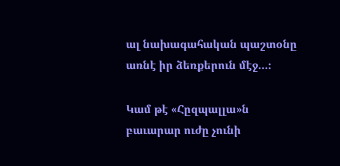ալ նախագահական պաշտօնը առնէ իր ձեռքերուն մէջ…։

Կամ թէ «Հըզպալլա»ն բաւարար ուժը չունի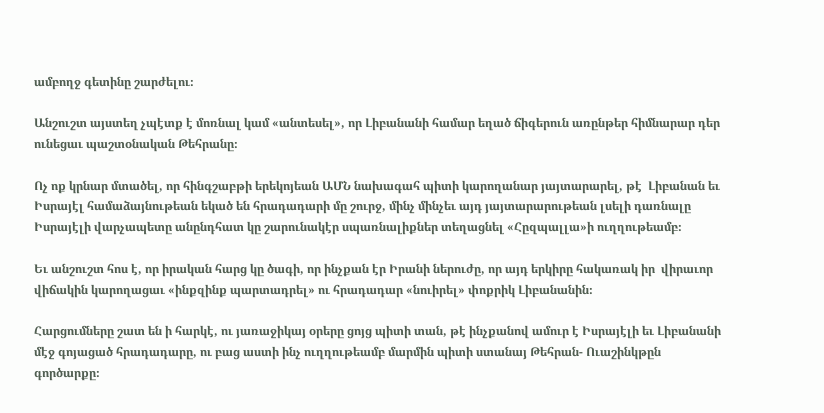ամբողջ գետինը շարժելու։

Անշուշտ այստեղ չպէտք է մոռնալ կամ «անտեսել», որ Լիբանանի համար եղած ճիգերուն առընթեր հիմնարար դեր ունեցաւ պաշտօնական Թեհրանը։

Ոչ ոք կրնար մտածել, որ հինգշաբթի երեկոյեան ԱՄՆ նախագահ պիտի կարողանար յայտարարել, թէ  Լիբանան եւ Իսրայէլ համաձայնութեան եկած են հրադադարի մը շուրջ, մինչ մինչեւ այդ յայտարարութեան լսելի դառնալը Իսրայէլի վարչապետը անընդհատ կը շարունակէր սպառնալիքներ տեղացնել «Հըզպալլա»ի ուղղութեամբ։

Եւ անշուշտ հոս է, որ իրական հարց կը ծագի, որ ինչքան էր Իրանի ներուժը, որ այդ երկիրը հակառակ իր  վիրաւոր վիճակին կարողացաւ «ինքզինք պարտադրել» ու հրադադար «նուիրել» փոքրիկ Լիբանանին։

Հարցումները շատ են ի հարկէ, ու յառաջիկայ օրերը ցոյց պիտի տան, թէ ինչքանով ամուր է Իսրայէլի եւ Լիբանանի մէջ գոյացած հրադադարը, ու բաց աստի ինչ ուղղութեամբ մարմին պիտի ստանայ Թեհրան- Ուաշինկթըն գործարքը։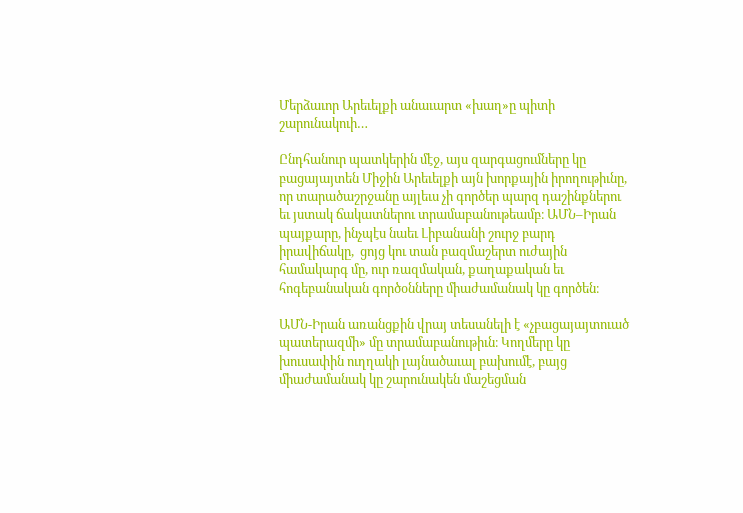Մերձաւոր Արեւելքի անաւարտ «խաղ»ը պիտի շարունակուի…

Ընդհանուր պատկերին մէջ, այս զարգացումները կը բացայայտեն Միջին Արեւելքի այն խորքային իրողութիւնը, որ տարածաշրջանը այլեւս չի գործեր պարզ դաշինքներու եւ յստակ ճակատներու տրամաբանութեամբ։ ԱՄՆ–Իրան  պայքարը, ինչպէս նաեւ Լիբանանի շուրջ բարդ իրավիճակը,  ցոյց կու տան բազմաշերտ ուժային համակարգ մը, ուր ռազմական, քաղաքական եւ հոգեբանական գործօնները միաժամանակ կը գործեն։

ԱՄՆ-Իրան առանցքին վրայ տեսանելի է «չբացայայտուած պատերազմի» մը տրամաբանութիւն։ Կողմերը կը խուսափին ուղղակի լայնածաւալ բախումէ, բայց միաժամանակ կը շարունակեն մաշեցման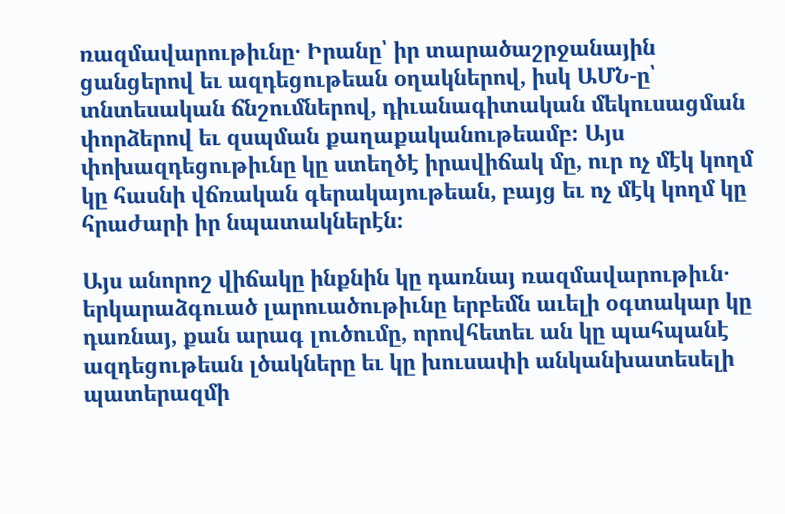ռազմավարութիւնը․ Իրանը՝ իր տարածաշրջանային ցանցերով եւ ազդեցութեան օղակներով, իսկ ԱՄՆ-ը՝ տնտեսական ճնշումներով, դիւանագիտական մեկուսացման փորձերով եւ զսպման քաղաքականութեամբ։ Այս փոխազդեցութիւնը կը ստեղծէ իրավիճակ մը, ուր ոչ մէկ կողմ կը հասնի վճռական գերակայութեան, բայց եւ ոչ մէկ կողմ կը հրաժարի իր նպատակներէն։

Այս անորոշ վիճակը ինքնին կը դառնայ ռազմավարութիւն․ երկարաձգուած լարուածութիւնը երբեմն աւելի օգտակար կը դառնայ, քան արագ լուծումը, որովհետեւ ան կը պահպանէ ազդեցութեան լծակները եւ կը խուսափի անկանխատեսելի պատերազմի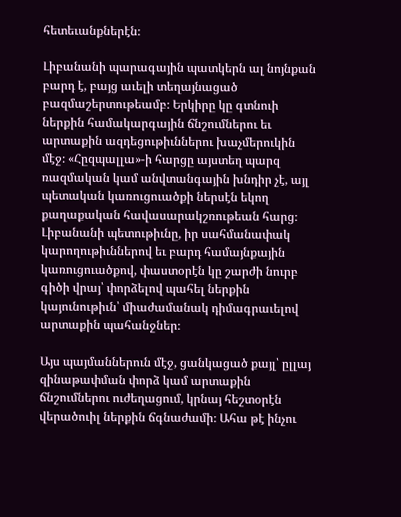հետեւանքներէն։

Լիբանանի պարագային պատկերն ալ նոյնքան բարդ է, բայց աւելի տեղայնացած բազմաշերտութեամբ։ Երկիրը կը գտնուի ներքին համակարգային ճնշումներու եւ արտաքին ազդեցութիւններու խաչմերուկին մէջ։ «Հըզպալլա»-ի հարցը այստեղ պարզ ռազմական կամ անվտանգային խնդիր չէ, այլ պետական կառուցուածքի ներսէն եկող քաղաքական հավասարակշռութեան հարց։ Լիբանանի պետութիւնը, իր սահմանափակ կարողութիւններով եւ բարդ համայնքային կառուցուածքով, փաստօրէն կը շարժի նուրբ գիծի վրայ՝ փորձելով պահել ներքին կայունութիւն՝ միաժամանակ դիմագրաւելով արտաքին պահանջներ։

Այս պայմաններուն մէջ, ցանկացած քայլ՝ ըլլայ զինաթափման փորձ կամ արտաքին ճնշումներու ուժեղացում, կրնայ հեշտօրէն վերածուիլ ներքին ճգնաժամի։ Ահա թէ ինչու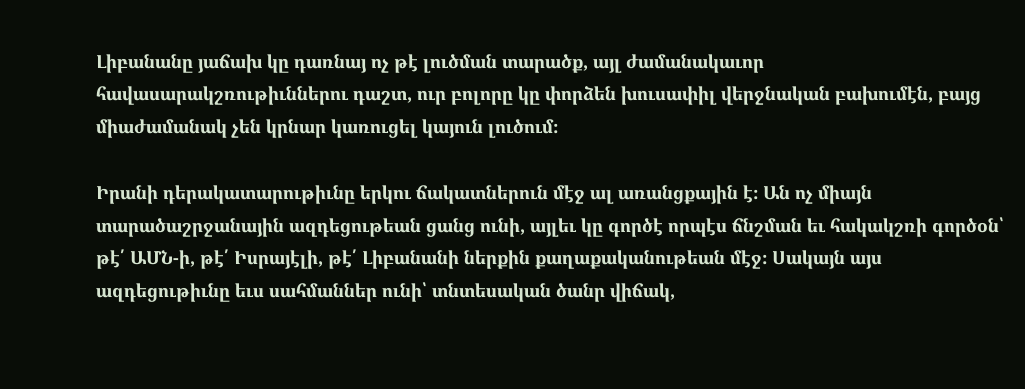Լիբանանը յաճախ կը դառնայ ոչ թէ լուծման տարածք, այլ ժամանակաւոր հավասարակշռութիւններու դաշտ, ուր բոլորը կը փորձեն խուսափիլ վերջնական բախումէն, բայց միաժամանակ չեն կրնար կառուցել կայուն լուծում։

Իրանի դերակատարութիւնը երկու ճակատներուն մէջ ալ առանցքային է։ Ան ոչ միայն տարածաշրջանային ազդեցութեան ցանց ունի, այլեւ կը գործէ որպէս ճնշման եւ հակակշռի գործօն՝ թէ՛ ԱՄՆ-ի, թէ՛ Իսրայէլի, թէ՛ Լիբանանի ներքին քաղաքականութեան մէջ։ Սակայն այս ազդեցութիւնը եւս սահմաններ ունի՝ տնտեսական ծանր վիճակ,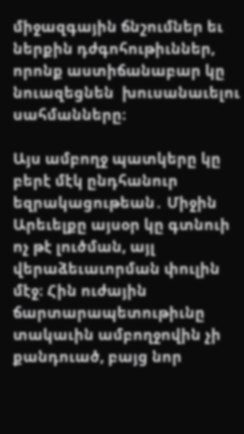միջազգային ճնշումներ եւ ներքին դժգոհութիւններ, որոնք աստիճանաբար կը նուազեցնեն  խուսանաւելու սահմանները։

Այս ամբողջ պատկերը կը բերէ մէկ ընդհանուր եզրակացութեան․ Միջին Արեւելքը այսօր կը գտնուի ոչ թէ լուծման, այլ վերաձեւաւորման փուլին մէջ։ Հին ուժային ճարտարապետութիւնը տակաւին ամբողջովին չի քանդուած, բայց նոր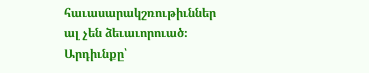հաւասարակշռութիւններ ալ չեն ձեւաւորուած։ Արդիւնքը՝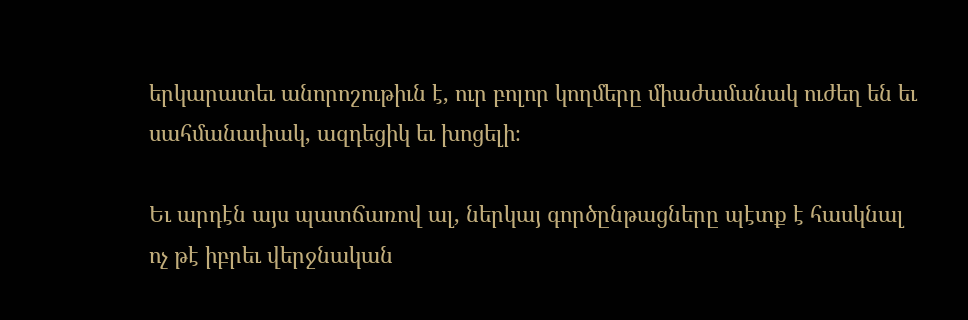երկարատեւ անորոշութիւն է, ուր բոլոր կողմերը միաժամանակ ուժեղ են եւ սահմանափակ, ազդեցիկ եւ խոցելի։

Եւ արդէն այս պատճառով ալ, ներկայ գործընթացները պէտք է հասկնալ ոչ թէ իբրեւ վերջնական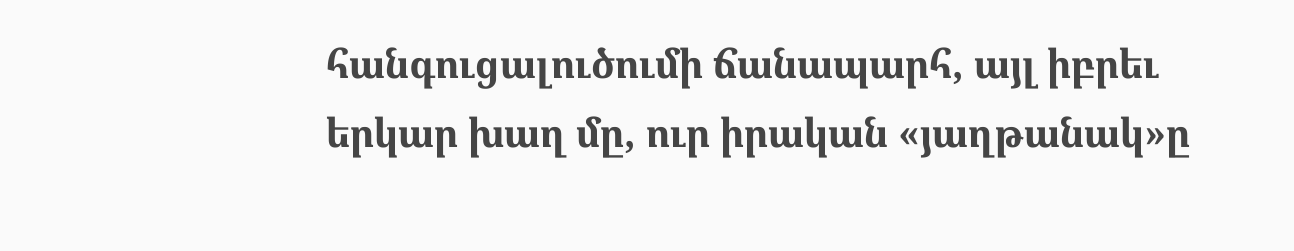հանգուցալուծումի ճանապարհ, այլ իբրեւ երկար խաղ մը, ուր իրական «յաղթանակ»ը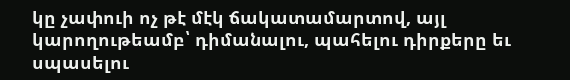կը չափուի ոչ թէ մէկ ճակատամարտով, այլ կարողութեամբ՝ դիմանալու, պահելու դիրքերը եւ սպասելու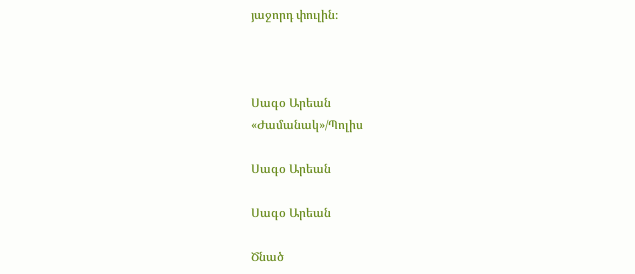յաջորդ փուլին։



Սագօ Արեան
«Ժամանակ»/Պոլիս

Սագօ Արեան

Սագօ Արեան

Ծնած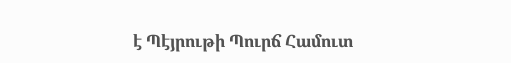է Պէյրութի Պուրճ Համուտ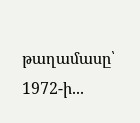թաղամասը՝ 1972-ի...